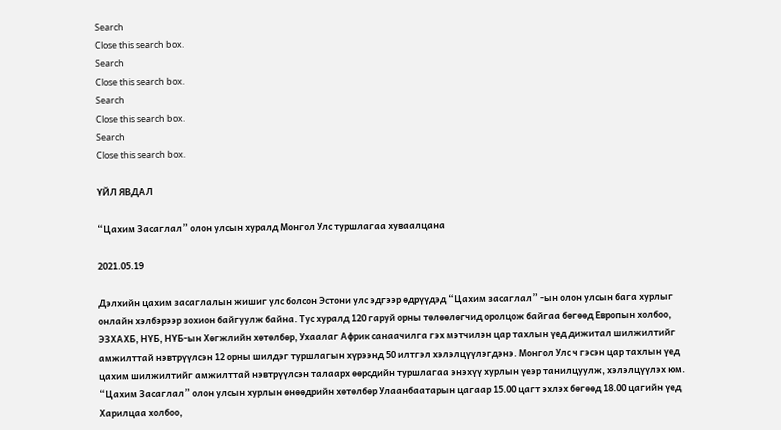Search
Close this search box.
Search
Close this search box.
Search
Close this search box.
Search
Close this search box.

ҮЙЛ ЯВДАЛ

“Цахим Засаглал” олон улсын хуралд Монгол Улс туршлагаа хуваалцана

2021.05.19

Дэлхийн цахим засаглалын жишиг улс болсон Эстони улс эдгээр өдрүүдэд “Цахим засаглал” -ын олон улсын бага хурлыг онлайн хэлбэрээр зохион байгуулж байна. Тус хуралд 120 гаруй орны төлөөлөгчид оролцож байгаа бөгөөд Европын холбоо, ЭЗХАХБ, НҮБ, НҮБ-ын Хөгжлийн хөтөлбөр, Ухаалаг Африк санаачилга гэх мэтчилэн цар тахлын үед дижитал шилжилтийг амжилттай нэвтрүүлсэн 12 орны шилдэг туршлагын хүрээнд 50 илтгэл хэлэлцүүлэгдэнэ. Монгол Улс ч гэсэн цар тахлын үед цахим шилжилтийг амжилттай нэвтрүүлсэн талаарх өөрсдийн туршлагаа энэхүү хурлын үеэр танилцуулж, хэлэлцүүлэх юм. “Цахим Засаглал” олон улсын хурлын өнөөдрийн хөтөлбөр Улаанбаатарын цагаар 15.00 цагт эхлэх бөгөөд 18.00 цагийн үед Харилцаа холбоо,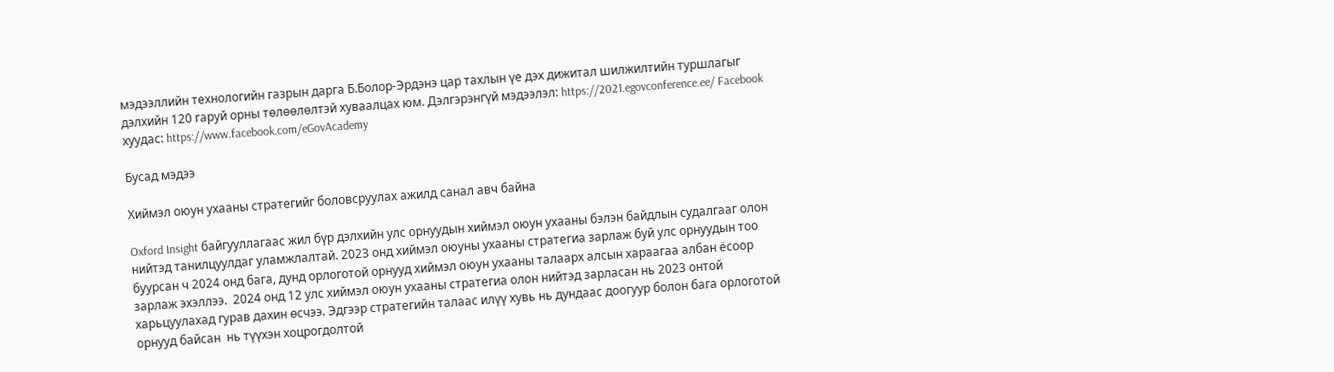мэдээллийн технологийн газрын дарга Б.Болор-Эрдэнэ цар тахлын үе дэх дижитал шилжилтийн туршлагыг дэлхийн 120 гаруй орны төлөөлөлтэй хуваалцах юм. Дэлгэрэнгүй мэдээлэл: https://2021.egovconference.ee/ Facebook хуудас: https://www.facebook.com/eGovAcademy

Бусад мэдээ

Хиймэл оюун ухааны стратегийг боловсруулах ажилд санал авч байна

Oxford Insight байгууллагаас жил бүр дэлхийн улс орнуудын хиймэл оюун ухааны бэлэн байдлын судалгааг олон нийтэд танилцуулдаг уламжлалтай. 2023 онд хиймэл оюуны ухааны стратегиа зарлаж буй улс орнуудын тоо буурсан ч 2024 онд бага, дунд орлоготой орнууд хиймэл оюун ухааны талаарх алсын хараагаа албан ёсоор зарлаж эхэллээ.  2024 онд 12 улс хиймэл оюун ухааны стратегиа олон нийтэд зарласан нь 2023 онтой харьцуулахад гурав дахин өсчээ. Эдгээр стратегийн талаас илүү хувь нь дундаас доогуур болон бага орлоготой орнууд байсан  нь түүхэн хоцрогдолтой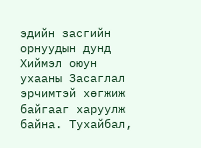эдийн засгийн орнуудын дунд Хиймэл оюун ухааны Засаглал эрчимтэй хөгжиж байгааг харуулж байна. Тухайбал,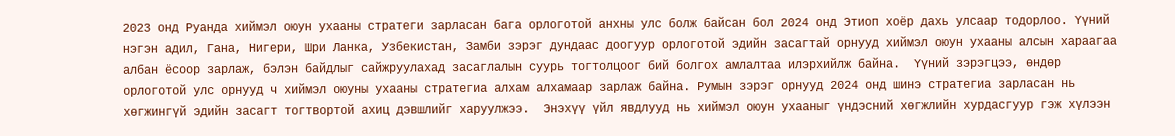2023 онд Руанда хиймэл оюун ухааны стратеги зарласан бага орлоготой анхны улс болж байсан бол 2024 онд Этиоп хоёр дахь улсаар тодорлоо. Үүний нэгэн адил, Гана, Нигери, Шри Ланка, Узбекистан, Замби зэрэг дундаас доогуур орлоготой эдийн засагтай орнууд хиймэл оюун ухааны алсын хараагаа албан ёсоор зарлаж, бэлэн байдлыг сайжруулахад засаглалын суурь тогтолцоог бий болгох амлалтаа илэрхийлж байна.  Үүний зэрэгцээ, өндөр орлоготой улс орнууд ч хиймэл оюуны ухааны стратегиа алхам алхамаар зарлаж байна. Румын зэрэг орнууд 2024 онд шинэ стратегиа зарласан нь хөгжингүй эдийн засагт тогтвортой ахиц дэвшлийг харуулжээ.  Энэхүү үйл явдлууд нь хиймэл оюун ухааныг үндэсний хөгжлийн хурдасгуур гэж хүлээн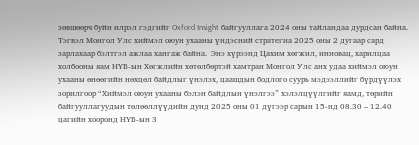зөвшөөрч буйн илрэл гэдгийг Oxford Insight байгууллага 2024 оны тайландаа дурдсан байна.  Тэгвэл Монгол Улс хиймэл оюун ухааны үндэсний стратегиа 2025 оны 2 дугаар сард зарлахаар бэлтгэл ажлаа хангаж байна.  Энэ хүрээнд Цахим хөгжил, инновац, харилцаа холбооны яам НҮБ-ын Хөгжлийн хөтөлбөртэй хамтран Монгол Улс анх удаа хиймэл оюун ухааны өнөөгийн нөхцөл байдлыг үнэлэх, цаашдын бодлого суурь мэдээллийг бүрдүүлэх зорилгоор “Хиймэл оюун ухааны бэлэн байдлын үнэлгээ” хэлэлцүүлгийг яамд, төрийн байгууллагуудын төлөөллүүдийн дунд 2025 оны 01 дүгээр сарын 15-нд 08.30 – 12.40 цагийн хооронд НҮБ-ын 3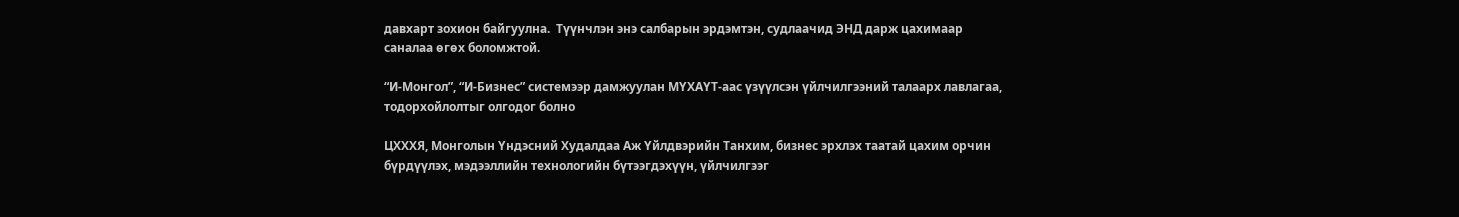давхарт зохион байгуулна.  Түүнчлэн энэ салбарын эрдэмтэн, судлаачид ЭНД дарж цахимаар саналаа өгөх боломжтой.

“И-Монгол”, “И-Бизнес” системээр дамжуулан МҮХАҮТ-аас үзүүлсэн үйлчилгээний талаарх лавлагаа, тодорхойлолтыг олгодог болно

ЦХХХЯ, Монголын Үндэсний Худалдаа Аж Үйлдвэрийн Танхим, бизнес эрхлэх таатай цахим орчин бүрдүүлэх, мэдээллийн технологийн бүтээгдэхүүн, үйлчилгээг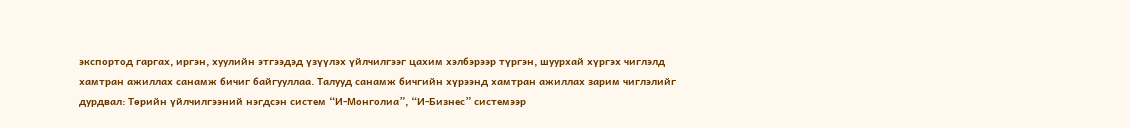экспортод гаргах, иргэн, хуулийн этгээдэд үзүүлэх үйлчилгээг цахим хэлбэрээр түргэн, шуурхай хүргэх чиглэлд хамтран ажиллах санамж бичиг байгууллаа. Талууд санамж бичгийн хүрээнд хамтран ажиллах зарим чиглэлийг дурдвал: Төрийн үйлчилгээний нэгдсэн систем “И-Монголиа”, “И-Бизнес” системээр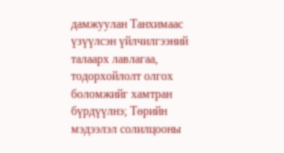дамжуулан Танхимаас үзүүлсэн үйлчилгээний талаарх лавлагаа, тодорхойлолт олгох боломжийг хамтран бүрдүүлнэ; Төрийн мэдээлэл солилцооны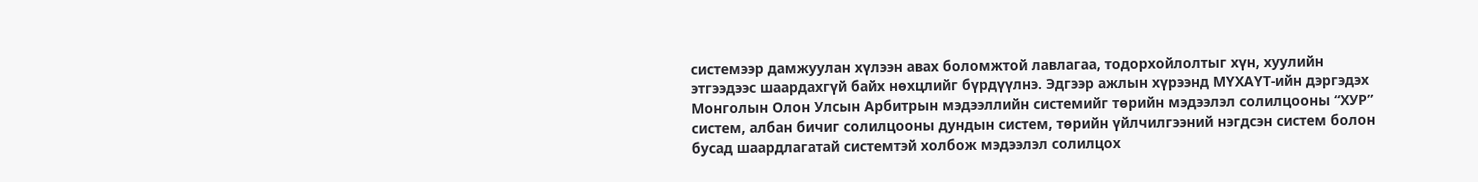системээр дамжуулан хүлээн авах боломжтой лавлагаа, тодорхойлолтыг хүн, хуулийн этгээдээс шаардахгүй байх нөхцлийг бүрдүүлнэ. Эдгээр ажлын хүрээнд МҮХАҮТ-ийн дэргэдэх Монголын Олон Улсын Арбитрын мэдээллийн системийг төрийн мэдээлэл солилцооны “ХУР” систем, албан бичиг солилцооны дундын систем, төрийн үйлчилгээний нэгдсэн систем болон бусад шаардлагатай системтэй холбож мэдээлэл солилцох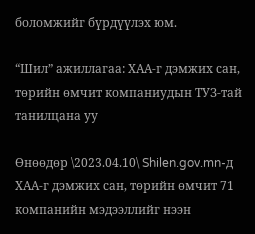боломжийг бүрдүүлэх юм.

“Шил” ажиллагаа: ХАА-г дэмжих сан, төрийн өмчит компаниудын ТУЗ-тай танилцана уу

Өнөөдөр \2023.04.10\ Shilen.gov.mn-д ХАА-г дэмжих сан, төрийн өмчит 71 компанийн мэдээллийг нээн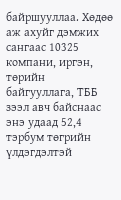байршууллаа. Хөдөө аж ахуйг дэмжих сангаас 10325 компани, иргэн, төрийн байгууллага, ТББ зээл авч байснаас энэ удаад 52,4 тэрбум төгрийн үлдэгдэлтэй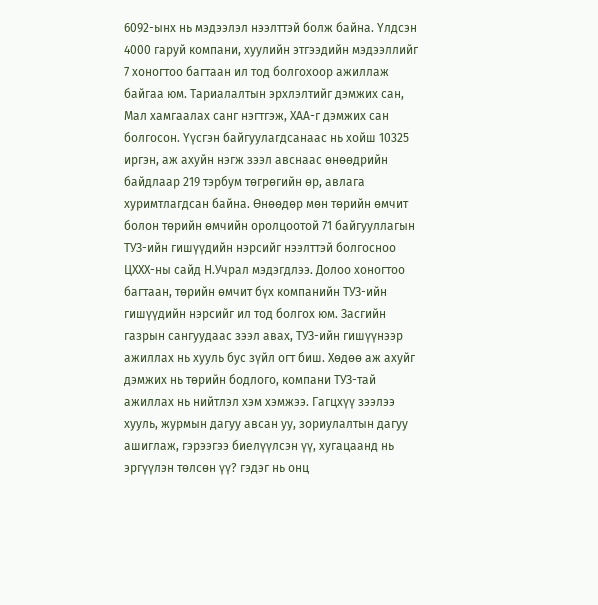6092-ынх нь мэдээлэл нээлттэй болж байна. Үлдсэн 4000 гаруй компани, хуулийн этгээдийн мэдээллийг 7 хоногтоо багтаан ил тод болгохоор ажиллаж байгаа юм. Тариалалтын эрхлэлтийг дэмжих сан, Мал хамгаалах санг нэгтгэж, ХАА-г дэмжих сан болгосон. Үүсгэн байгуулагдсанаас нь хойш 10325 иргэн, аж ахуйн нэгж зээл авснаас өнөөдрийн байдлаар 219 тэрбум төгрөгийн өр, авлага хуримтлагдсан байна. Өнөөдөр мөн төрийн өмчит болон төрийн өмчийн оролцоотой 71 байгууллагын ТУЗ-ийн гишүүдийн нэрсийг нээлттэй болгосноо ЦХХХ-ны сайд Н.Учрал мэдэгдлээ. Долоо хоногтоо багтаан, төрийн өмчит бүх компанийн ТУЗ-ийн гишүүдийн нэрсийг ил тод болгох юм. Засгийн газрын сангуудаас зээл авах, ТУЗ-ийн гишүүнээр ажиллах нь хууль бус зүйл огт биш. Хөдөө аж ахуйг дэмжих нь төрийн бодлого, компани ТУЗ-тай ажиллах нь нийтлэл хэм хэмжээ. Гагцхүү зээлээ хууль, журмын дагуу авсан уу, зориулалтын дагуу ашиглаж, гэрээгээ биелүүлсэн үү, хугацаанд нь эргүүлэн төлсөн үү? гэдэг нь онц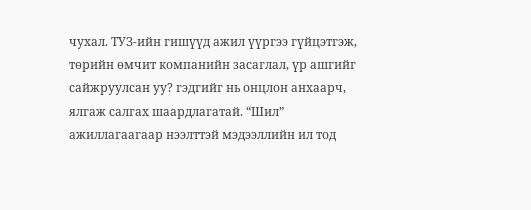чухал. ТУЗ-ийн гишүүд ажил үүргээ гүйцэтгэж, төрийн өмчит компанийн засаглал, үр ашгийг сайжруулсан уу? гэдгийг нь онцлон анхаарч, ялгаж салгах шаардлагатай. “Шил” ажиллагаагаар нээлттэй мэдээллийн ил тод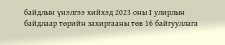байдлын үнэлгээ хийхэд 2023 оны I улирлын байдлаар төрийн захиргааны төв 16 байгууллага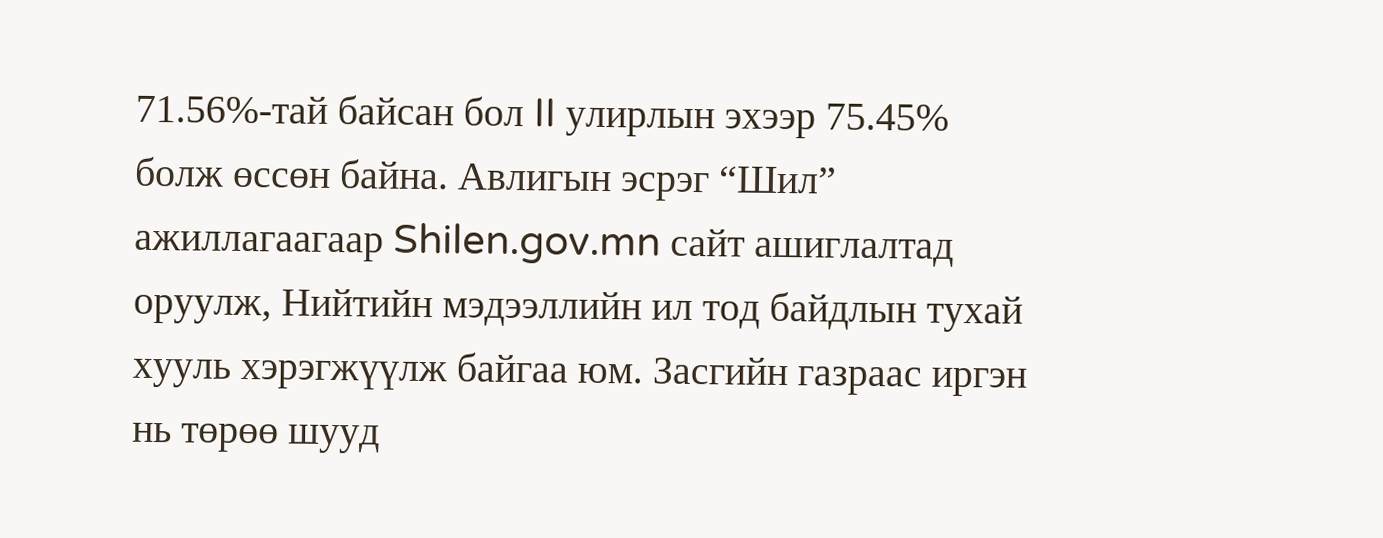71.56%-тай байсан бол II улирлын эхээр 75.45% болж өссөн байна. Авлигын эсрэг “Шил” ажиллагаагаар Shilen.gov.mn сайт ашиглалтад оруулж, Нийтийн мэдээллийн ил тод байдлын тухай хууль хэрэгжүүлж байгаа юм. Засгийн газраас иргэн нь төрөө шууд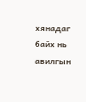хянадаг байх нь авилгын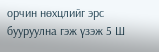орчин нөхцлийг эрс бууруулна гэж үзэж 5 Ш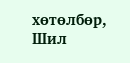хөтөлбөр, Шил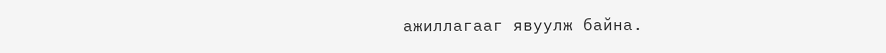ажиллагааг явуулж байна.